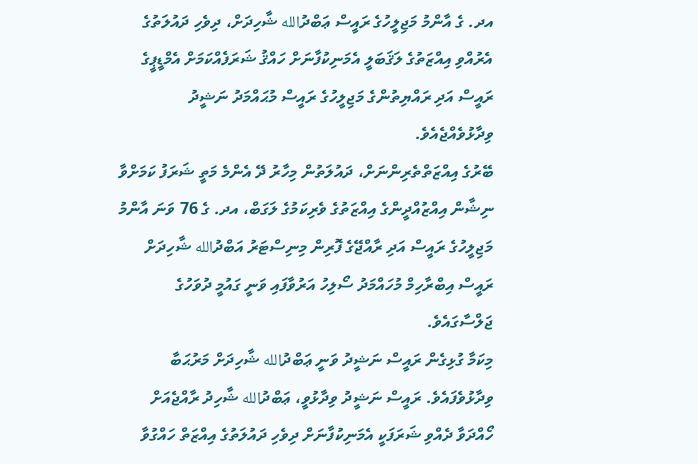އދ. ގެ އާންމު މަޖިލީހުގެ ރައީސް ޢަބްދުالله ޝާހިދަށް، ދިވެހި ދައުލަތުގެ އެރުއްވި އިއްޒަތުގެ ލަޤަބަލީ އެމަނިކުފާނަށް ހައްޤު ޝަރަފެއްކަމަށް އެމްޑީޕީގެ ރައީސް އަދި ރައްޔިތުންގެ މަޖިލީހުގެ ރައީސް މުޙައްމަދު ނަޝީދު ވިދާޅުވެއްޖެއެވެ.
ބޭރުގެ އިއްޒަތްތެރިންނަށް، ދައުލަތުން މިހާރު ދޭ އެންމެ މަތީ ޝަރަފު ކަމަށްވާ ނިޝާން އިއްޒުއްދީންގެ އިއްޒަތުގެ ވެރިކަމުގެ ލަގަބް، އދ. ގެ 76 ވަނަ އާންމު މަޖިލީހުގެ ރައީސް އަދި ރާއްޖޭގެ ފޮރިން މިނިސްޓަރު އަބްދުالله ޝާހިދަށް ރައީސް އިބްރާހިމް މުހައްމަދު ސޯލިހު އަރުވާފައި ވަނީ ގައުމީ ދުވަހުގެ ޖަލްސާގައެވެ.
މިކަމާ ގުޅިގެން ރައީސް ނަޝީދު ވަނީ ޢަބްދުالله ޝާހިދަށް މަރުޙަބާ ވިދާޅުވެފައެވެ. ރައީސް ނަޝީދު ވިދާޅުވީ، ޢަބްދުالله ޝާހިދު ރާއްޖެއަށް ހޯއްދަވާ ދެއްވި ޝަރަފަކީ އެމަނިކުފާނަށް ދިވެހި ދައުލަތުގެ އިއްޒަތް ހައްގުވާ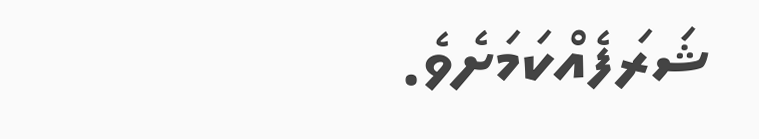ޝަރަފެއްކަމަށެވެ.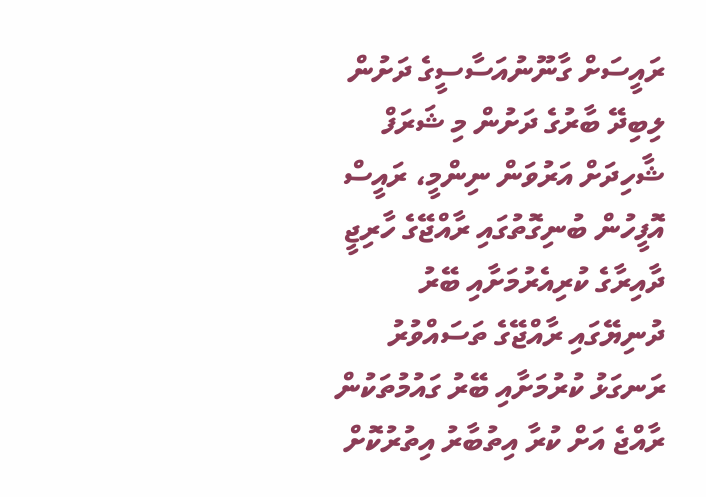ރައީސަށް ގާނޫނުއަސާސީގެ ދަށުން ލިބިދޭ ބާރުގެ ދަށުން މި ޝަރަފް ޝާހިދަށް އަރުވަން ނިންމީ، ރައީސް އޮފީހުން ބުނިގޮތުގައި ރާއްޖޭގެ ހާރިޖީ ދާއިރާގެ ކުރިއެރުމަށާއި ބޭރު ދުނިޔޭގައި ރާއްޖޭގެ ތަސައްވުރު ރަނގަޅު ކުރުމަށާއި ބޭރު ގައުމުތަކުން ރާއްޖެ އަށް ކުރާ އިތުބާރު އިތުރުކޮށް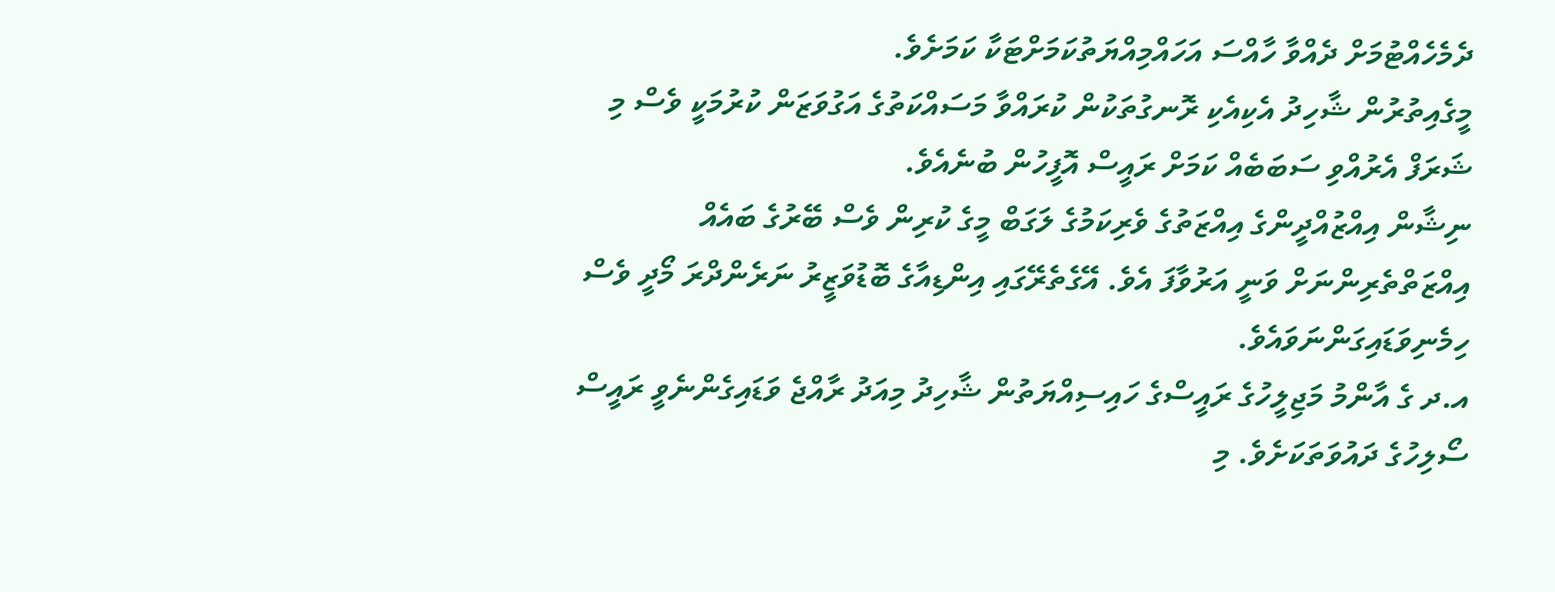ދެމެހެއްޓުމަށް ދެއްވާ ހާއްސަ އަހައްމިއްޔަތުކަމަށްޓަކާ ކަމަށެވެ.
މީގެއިތުރުން ޝާހިދު އެކިއެކި ރޮނގުތަކުން ކުރައްވާ މަސައްކަތުގެ އަގުވަޒަން ކުރުމަކީ ވެސް މި ޝަރަފް އެރުއްވި ސަބަބެއް ކަމަށް ރައީސް އޮފީހުން ބުނެއެވެ.
ނިޝާން އިއްޒުއްދީންގެ އިއްޒަތުގެ ވެރިކަމުގެ ލަގަބް މީގެ ކުރިން ވެސް ބޭރުގެ ބައެއް އިއްޒަތްތެރިންނަށް ވަނީ އަރުވާފަ އެވެ. އޭގެތެރޭގައި އިންޑިއާގެ ބޮޑުވަޒީރު ނަރެންދްރަ މޯދީ ވެސް ހިމެނިވަޑައިގަންނަވައެވެ.
އ.ދ ގެ އާންމު މަޖިލީހުގެ ރައީސްގެ ހައިސިއްޔަތުން ޝާހިދު މިއަދު ރާއްޖެ ވަޑައިގެންނެވީ ރައީސް ސޯލިހުގެ ދައުވަތަކަށެވެ. މި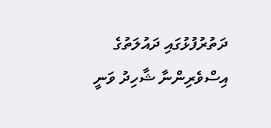ދަތުރުފުޅުގައި ދައުލަތުގެ އިސްވެރިންނާ ޝާހިދު ވަނީ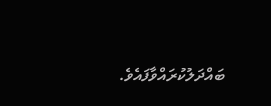ބައްދަލުކުރައްވާފައެވެ.